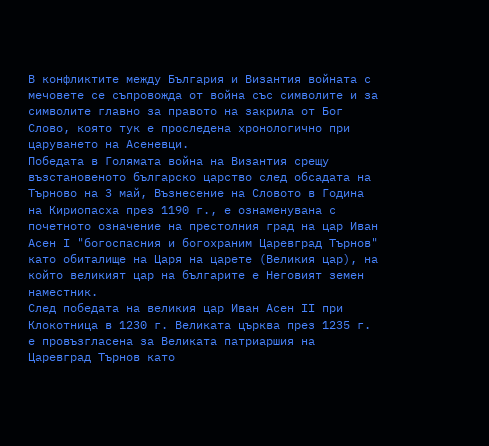В конфликтите между България и Византия войната с мечовете се съпровожда от война със символите и за символите главно за правото на закрила от Бог Слово, която тук е проследена хронологично при царуването на Асеневци.
Победата в Голямата война на Византия срещу възстановеното българско царство след обсадата на Търново на 3 май, Възнесение на Словото в Година на Кириопасха през 1190 г., е ознаменувана с почетното означение на престолния град на цар Иван Асен І "богоспасния и богохраним Царевград Търнов" като обиталище на Царя на царете (Великия цар), на който великият цар на българите е Неговият земен наместник.
След победата на великия цар Иван Асен ІІ при Клокотница в 1230 г. Великата църква през 1235 г. е провъзгласена за Великата патриаршия на Царевград Търнов като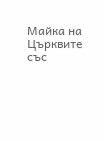Майка на Църквите със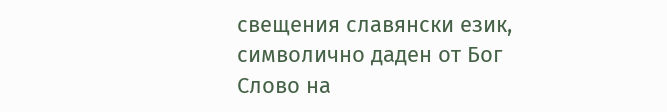свещения славянски език, символично даден от Бог Слово на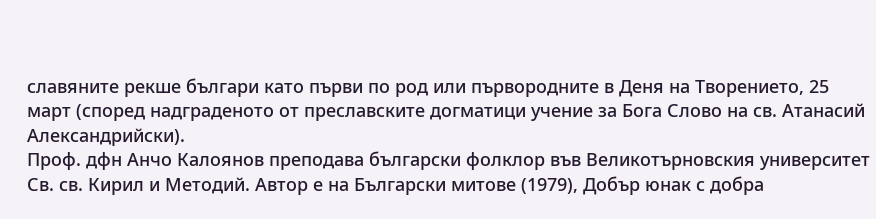славяните рекше българи като първи по род или първородните в Деня на Творението, 25 март (според надграденото от преславските догматици учение за Бога Слово на св. Атанасий Александрийски).
Проф. дфн Анчо Калоянов преподава български фолклор във Великотърновския университет Св. св. Кирил и Методий. Автор е на Български митове (1979), Добър юнак с добра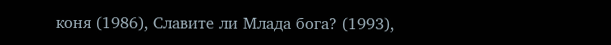коня (1986), Славите ли Млада бога? (1993),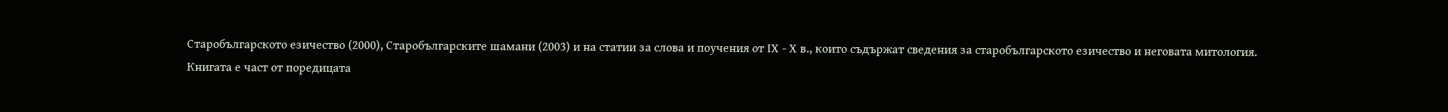Старобългарското езичество (2000), Старобългарските шамани (2003) и на статии за слова и поучения от ІХ - Х в., които съдържат сведения за старобългарското езичество и неговата митология.
Книгата е част от поредицата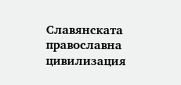Славянската православна цивилизация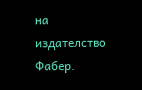на издателство
Фабер.